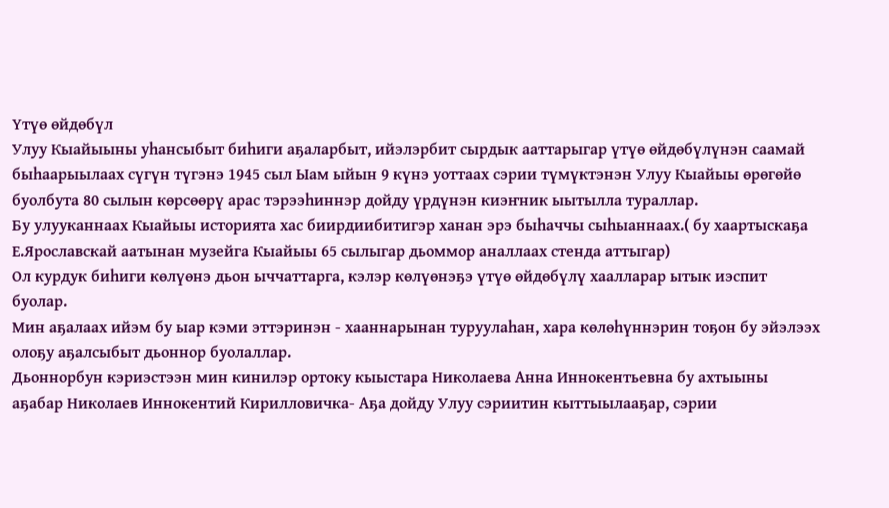Үтүө өйдөбүл
Улуу Кыайыыны уһансыбыт биһиги аҕаларбыт, ийэлэрбит сырдык ааттарыгар үтүө өйдөбүлүнэн саамай быһаарыылаах сүгүн түгэнэ 1945 сыл Ыам ыйын 9 күнэ уоттаах сэрии түмүктэнэн Улуу Кыайыы өрөгөйө буолбута 80 сылын көрсөөрү арас тэрээһиннэр дойду үрдүнэн киэҥник ыытылла тураллар.
Бу улууканнаах Кыайыы историята хас биирдиибитигэр ханан эрэ быһаччы сыһыаннаах.( бу хаартыскаҕа Е.Ярославскай аатынан музейга Кыайыы 65 сылыгар дьоммор аналлаах стенда аттыгар)
Ол курдук биһиги көлүөнэ дьон ыччаттарга, кэлэр көлүөнэҕэ үтүө өйдөбүлү хаалларар ытык иэспит буолар.
Мин аҕалаах ийэм бу ыар кэми эттэринэн - хааннарынан туруулаһан, хара көлөһүннэрин тоҕон бу эйэлээх олоҕу аҕалсыбыт дьоннор буолаллар.
Дьоннорбун кэриэстээн мин кинилэр ортоку кыыстара Николаева Анна Иннокентьевна бу ахтыыны аҕабар Николаев Иннокентий Кирилловичка- Аҕа дойду Улуу сэриитин кыттыылааҕар, сэрии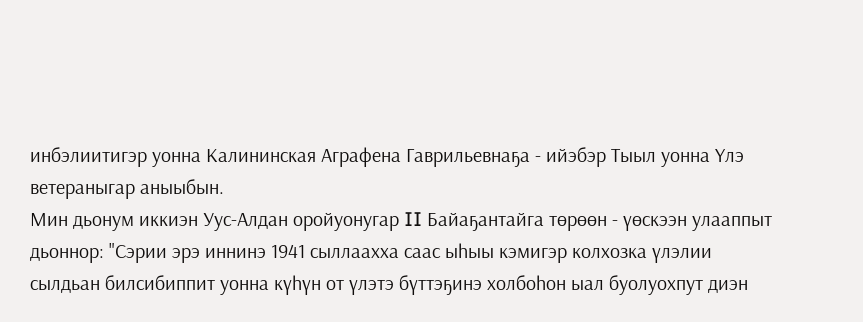инбэлиитигэр уонна Калининская Аграфена Гаврильевнаҕа - ийэбэр Тыыл уонна Үлэ ветераныгар аныыбын.
Мин дьонум иккиэн Уус-Алдан оройуонугар II Байаҕантайга төрөөн - үөскээн улааппыт дьоннор: "Сэрии эрэ иннинэ 1941 сыллаахха саас ыһыы кэмигэр колхозка үлэлии сылдьан билсибиппит уонна күһүн от үлэтэ бүттэҕинэ холбоһон ыал буолуохпут диэн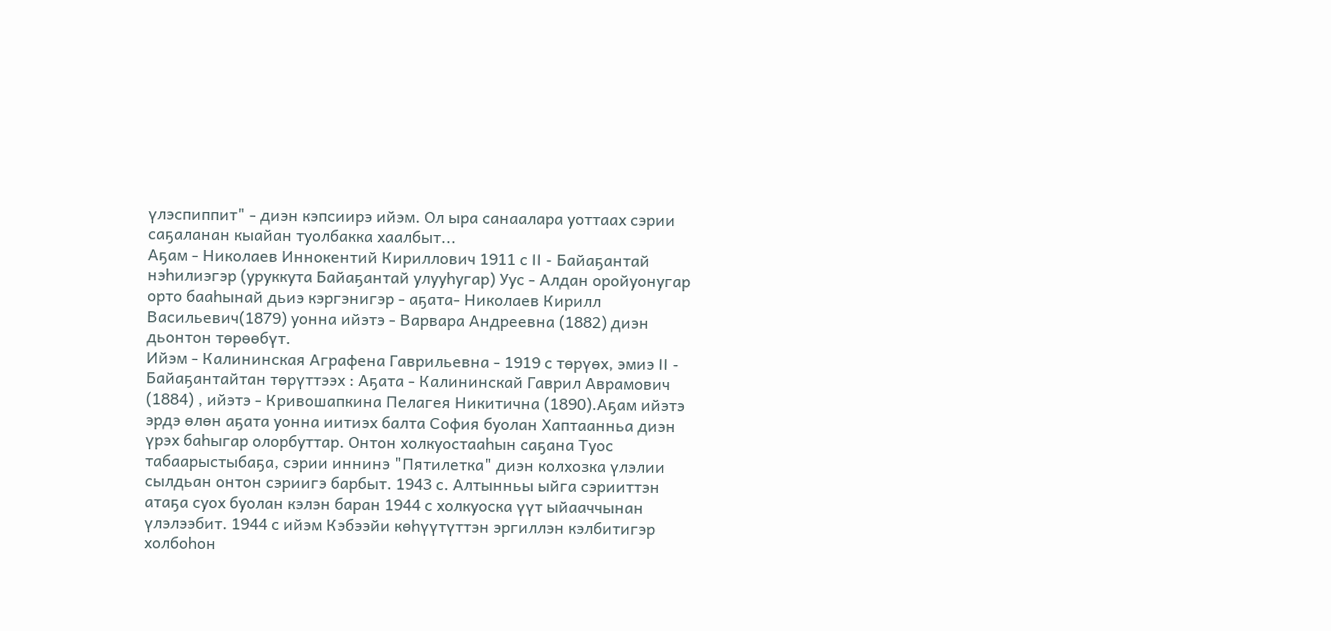үлэспиппит" - диэн кэпсиирэ ийэм. Ол ыра санаалара уоттаах сэрии саҕаланан кыайан туолбакка хаалбыт...
Аҕам - Николаев Иннокентий Кириллович 1911 с II - Байаҕантай нэһилиэгэр (уруккута Байаҕантай улууһугар) Уус - Алдан оройуонугар орто бааһынай дьиэ кэргэнигэр - аҕата- Николаев Кирилл Васильевич(1879) уонна ийэтэ - Варвара Андреевна (1882) диэн дьонтон төрөөбүт.
Ийэм - Калининская Аграфена Гаврильевна - 1919 с төрүөх, эмиэ II - Байаҕантайтан төрүттээх : Аҕата - Калининскай Гаврил Аврамович (1884) , ийэтэ - Кривошапкина Пелагея Никитична (1890).Аҕам ийэтэ эрдэ өлөн аҕата уонна иитиэх балта София буолан Хаптаанньа диэн үрэх баһыгар олорбуттар. Онтон холкуостааһын саҕана Туос табаарыстыбаҕа, сэрии иннинэ "Пятилетка" диэн колхозка үлэлии сылдьан онтон сэриигэ барбыт. 1943 с. Алтынньы ыйга сэрииттэн атаҕа суох буолан кэлэн баран 1944 с холкуоска үүт ыйааччынан үлэлээбит. 1944 с ийэм Кэбээйи көһүүтүттэн эргиллэн кэлбитигэр холбоһон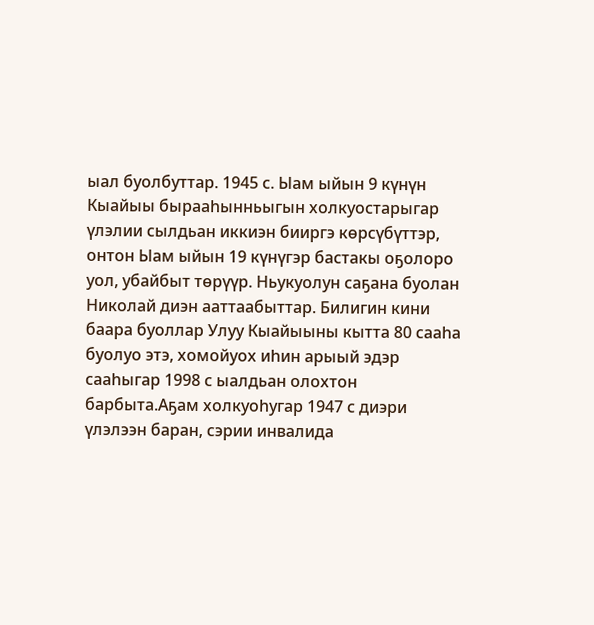ыал буолбуттар. 1945 с. Ыам ыйын 9 күнүн Кыайыы бырааһынньыгын холкуостарыгар үлэлии сылдьан иккиэн бииргэ көрсүбүттэр, онтон Ыам ыйын 19 күнүгэр бастакы оҕолоро уол, убайбыт төрүүр. Ньукуолун саҕана буолан Николай диэн ааттаабыттар. Билигин кини баара буоллар Улуу Кыайыыны кытта 80 сааһа буолуо этэ, хомойуох иһин арыый эдэр сааһыгар 1998 с ыалдьан олохтон барбыта.Аҕам холкуоһугар 1947 с диэри үлэлээн баран, сэрии инвалида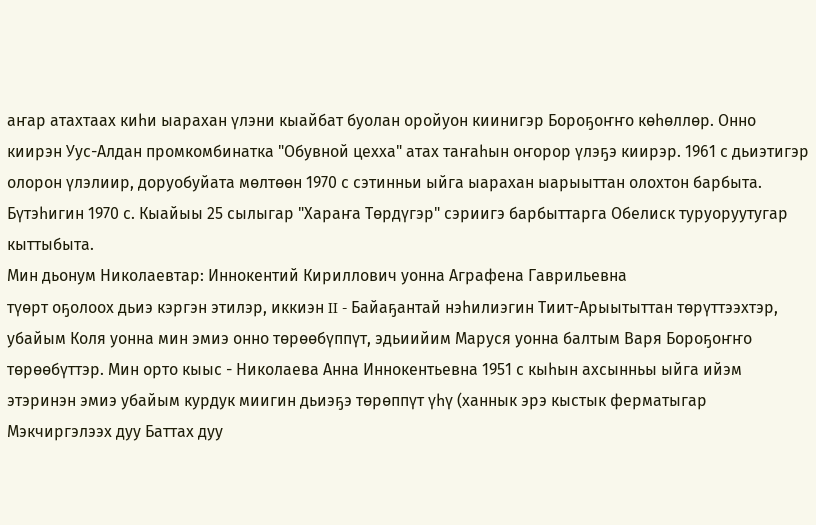аҥар атахтаах киһи ыарахан үлэни кыайбат буолан оройуон киинигэр Бороҕоҥҥо көһөллөр. Онно киирэн Уус-Алдан промкомбинатка "Обувной цехха" атах таҥаһын оҥорор үлэҕэ киирэр. 1961 с дьиэтигэр олорон үлэлиир, доруобуйата мөлтөөн 1970 с сэтинньи ыйга ыарахан ыарыыттан олохтон барбыта. Бүтэһигин 1970 с. Кыайыы 25 сылыгар "Хараҥа Төрдүгэр" сэриигэ барбыттарга Обелиск туруоруутугар кыттыбыта.
Мин дьонум Николаевтар: Иннокентий Кириллович уонна Аграфена Гаврильевна
түөрт оҕолоох дьиэ кэргэн этилэр, иккиэн II - Байаҕантай нэһилиэгин Тиит-Арыытыттан төрүттээхтэр, убайым Коля уонна мин эмиэ онно төрөөбүппүт, эдьиийим Маруся уонна балтым Варя Бороҕоҥҥо төрөөбүттэр. Мин орто кыыс - Николаева Анна Иннокентьевна 1951 с кыһын ахсынньы ыйга ийэм этэринэн эмиэ убайым курдук миигин дьиэҕэ төрөппүт үһү (ханнык эрэ кыстык ферматыгар Мэкчиргэлээх дуу Баттах дуу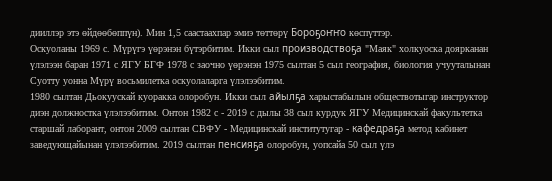дииллэр этэ өйдөөбөппүн). Мин 1,5 саастаахпар эмиэ төттөрү Бороҕоҥҥо көспүттэр.
Оскуоланы 1969 с. Мүрүгэ үөрэнэн бүтэрбитим. Икки сыл производствоҕа "Маяк" холкуоска доярканан үлэлээн баран 1971 с ЯГУ БГФ 1978 с заочно үөрэнэн 1975 сылтан 5 сыл география, биология учууталынан Суотту уонна Мүрү восьмилетка оскуолаларга үлэлээбитим.
1980 сылтан Дьокуускай куоракка олоробун. Икки сыл айылҕа харыстабылын обществотыгар инструктор диэн должностка үлэлээбитим. Онтон 1982 с - 2019 с дылы 38 сыл курдук ЯГУ Медицинскай факультетка старшай лаборант, онтон 2009 сылтан СВФУ - Медицинскай институтугар - кафедраҕа метод кабинет заведующайынан үлэлээбитим. 2019 сылтан пенсияҕа олоробун, уопсайа 50 сыл үлэ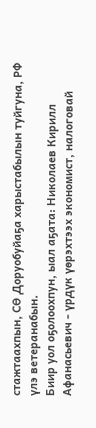стажтаахпын, СӨ Доруобуйаҕа харыстабылын туйгуна, РФ үлэ ветеранабын.
Биир уол оҕолоохпун, ыал аҕата: Николаев Кирилл Афанасьевич - үрдүк үөрэхтээх экономист, налоговай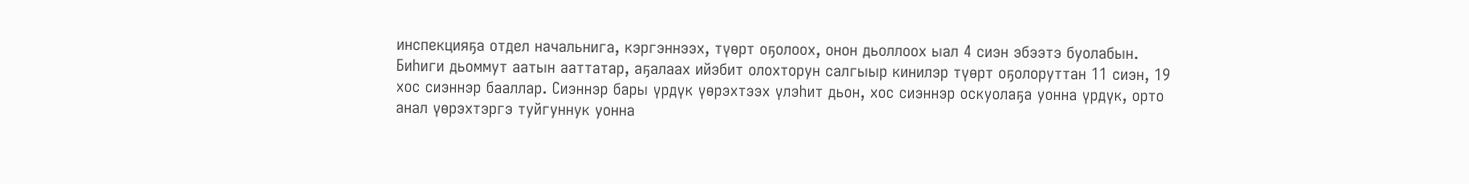инспекцияҕа отдел начальнига, кэргэннээх, түөрт оҕолоох, онон дьоллоох ыал 4 сиэн эбээтэ буолабын.
Биһиги дьоммут аатын ааттатар, аҕалаах ийэбит олохторун салгыыр кинилэр түөрт оҕолоруттан 11 сиэн, 19 хос сиэннэр бааллар. Сиэннэр бары үрдүк үөрэхтээх үлэһит дьон, хос сиэннэр оскуолаҕа уонна үрдүк, орто анал үөрэхтэргэ туйгуннук уонна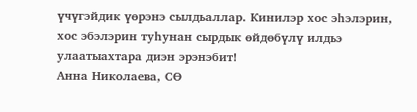үчүгэйдик үөрэнэ сылдьаллар. Кинилэр хос эһэлэрин, хос эбэлэрин туһунан сырдык өйдөбүлү илдьэ улаатыахтара диэн эрэнэбит!
Анна Николаева, СӨ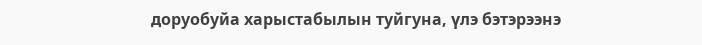доруобуйа харыстабылын туйгуна, үлэ бэтэрээнэ